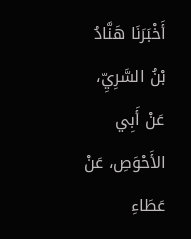أَخْبَرَنَا هَنَّادُ بْنُ السَّرِيِّ، عَنْ أَبِي الأَحْوَصِ، عَنْ عَطَاءِ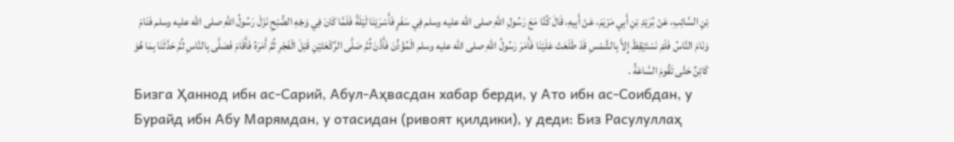بْنِ السَّائِبِ، عَنْ بُرَيْدِ بْنِ أَبِي مَرْيَمَ، عَنْ أَبِيهِ، قَالَ كُنَّا مَعَ رَسُولِ اللَّهِ صلى الله عليه وسلم فِي سَفَرٍ فَأَسْرَيْنَا لَيْلَةً فَلَمَّا كَانَ فِي وَجْهِ الصُّبْحِ نَزَلَ رَسُولُ اللَّهِ صلى الله عليه وسلم فَنَامَ وَنَامَ النَّاسُ فَلَمْ نَسْتَيْقِظْ إِلاَّ بِالشَّمْسِ قَدْ طَلَعَتْ عَلَيْنَا فَأَمَرَ رَسُولُ اللَّهِ صلى الله عليه وسلم الْمُؤَذِّنَ فَأَذَّنَ ثُمَّ صَلَّى الرَّكْعَتَيْنِ قَبْلَ الْفَجْرِ ثُمَّ أَمَرَهُ فَأَقَامَ فَصَلَّى بِالنَّاسِ ثُمَّ حَدَّثَنَا بِمَا هُوَ كَائِنٌ حَتَّى تَقُومَ السَّاعَةُ .
Бизга Ҳаннод ибн ас-Сарий, Абул-Аҳвасдан хабар берди, у Ато ибн ас-Соибдан, у Бурайд ибн Абу Марямдан, у отасидан (ривоят қилдики), у деди: Биз Расулуллаҳ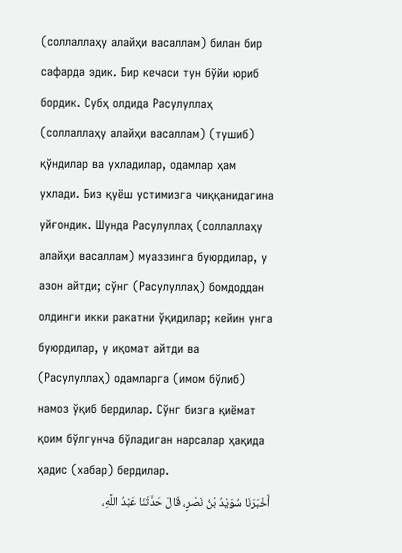(соллаллаҳу алайҳи васаллам) билан бир сафарда эдик. Бир кечаси тун бўйи юриб бордик. Субҳ олдида Расулуллаҳ (соллаллаҳу алайҳи васаллам) (тушиб) қўндилар ва ухладилар, одамлар ҳам ухлади. Биз қуёш устимизга чиққанидагина уйғондик. Шунда Расулуллаҳ (соллаллаҳу алайҳи васаллам) муаззинга буюрдилар, у азон айтди; сўнг (Расулуллаҳ) бомдоддан олдинги икки ракатни ўқидилар; кейин унга буюрдилар, у иқомат айтди ва (Расулуллаҳ) одамларга (имом бўлиб) намоз ўқиб бердилар. Сўнг бизга қиёмат қоим бўлгунча бўладиган нарсалар ҳақида ҳадис (хабар) бердилар.
أَخْبَرَنَا سُوَيْدُ بْنُ نَصْرٍ، قَالَ حَدَّثَنَا عَبْدُ اللَّهِ،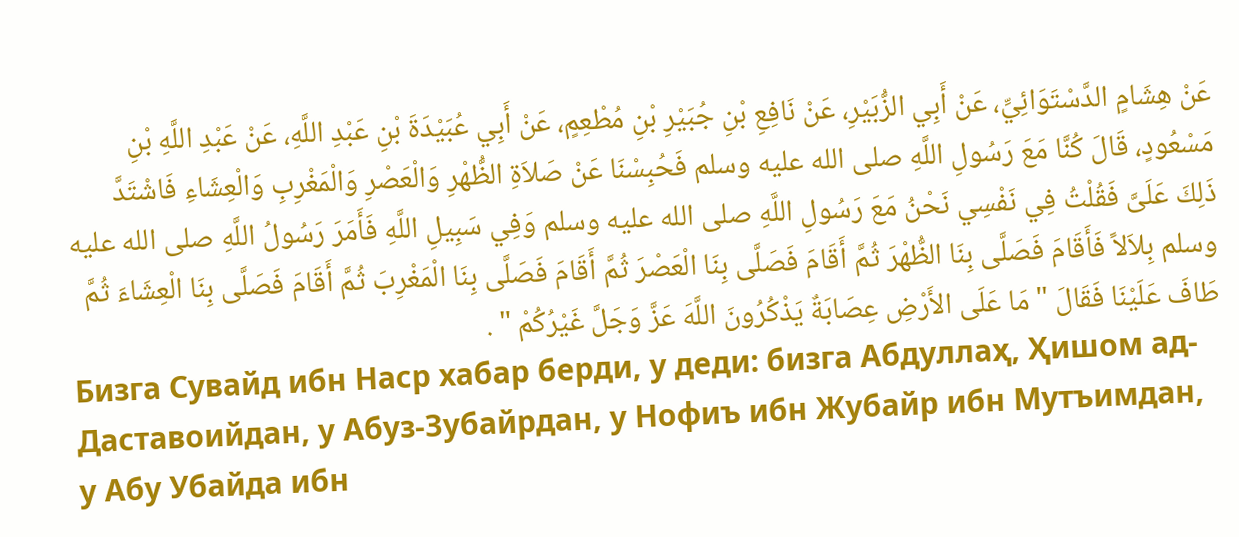عَنْ هِشَامٍ الدَّسْتَوَائِيِّ، عَنْ أَبِي الزُّبَيْرِ، عَنْ نَافِعِ بْنِ جُبَيْرِ بْنِ مُطْعِمٍ، عَنْ أَبِي عُبَيْدَةَ بْنِ عَبْدِ اللَّهِ، عَنْ عَبْدِ اللَّهِ بْنِ مَسْعُودٍ، قَالَ كُنَّا مَعَ رَسُولِ اللَّهِ صلى الله عليه وسلم فَحُبِسْنَا عَنْ صَلاَةِ الظُّهْرِ وَالْعَصْرِ وَالْمَغْرِبِ وَالْعِشَاءِ فَاشْتَدَّ ذَلِكَ عَلَىَّ فَقُلْتُ فِي نَفْسِي نَحْنُ مَعَ رَسُولِ اللَّهِ صلى الله عليه وسلم وَفِي سَبِيلِ اللَّهِ فَأَمَرَ رَسُولُ اللَّهِ صلى الله عليه وسلم بِلاَلاً فَأَقَامَ فَصَلَّى بِنَا الظُّهْرَ ثُمَّ أَقَامَ فَصَلَّى بِنَا الْعَصْرَ ثُمَّ أَقَامَ فَصَلَّى بِنَا الْمَغْرِبَ ثُمَّ أَقَامَ فَصَلَّى بِنَا الْعِشَاءَ ثُمَّ طَافَ عَلَيْنَا فَقَالَ " مَا عَلَى الأَرْضِ عِصَابَةٌ يَذْكُرُونَ اللَّهَ عَزَّ وَجَلَّ غَيْرُكُمْ " .
Бизга Сувайд ибн Наср хабар берди, у деди: бизга Абдуллаҳ, Ҳишом ад-Даставоийдан, у Абуз-Зубайрдан, у Нофиъ ибн Жубайр ибн Мутъимдан, у Абу Убайда ибн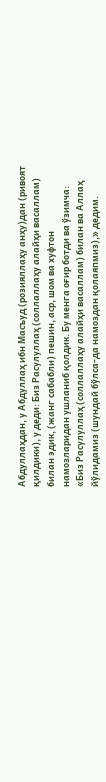Абдуллаҳдан, у Абдуллаҳ ибн Масъуд (розияллаҳу анҳу)дан (ривоят қилдики), у деди: Биз Расулуллаҳ (соллаллаҳу алайҳи васаллам) билан эдик, (жанг сабабли) пешин, аср, шом ва хуфтон намозларидан ушланиб қолдик. Бу менга оғир ботди ва ўзимча: «Биз Расулуллаҳ (соллаллаҳу алайҳи васаллам) билан ва Аллаҳ йўлидамиз (шундай бўлса-да намоздан қолаяпмиз),» дедим.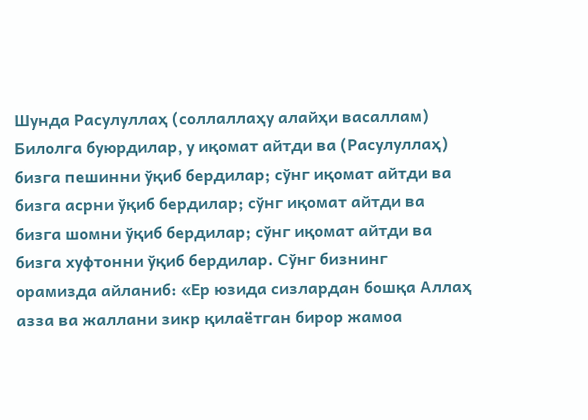Шунда Расулуллаҳ (соллаллаҳу алайҳи васаллам) Билолга буюрдилар, у иқомат айтди ва (Расулуллаҳ) бизга пешинни ўқиб бердилар; сўнг иқомат айтди ва бизга асрни ўқиб бердилар; сўнг иқомат айтди ва бизга шомни ўқиб бердилар; сўнг иқомат айтди ва бизга хуфтонни ўқиб бердилар. Сўнг бизнинг орамизда айланиб: «Ер юзида сизлардан бошқа Аллаҳ азза ва жаллани зикр қилаётган бирор жамоа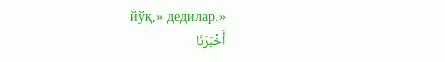йўқ,» дедилар.»
أَخْبَرَنَا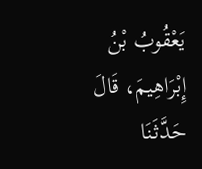يَعْقُوبُ بْنُ إِبْرَاهِيمَ، قَالَ حَدَّثَنَا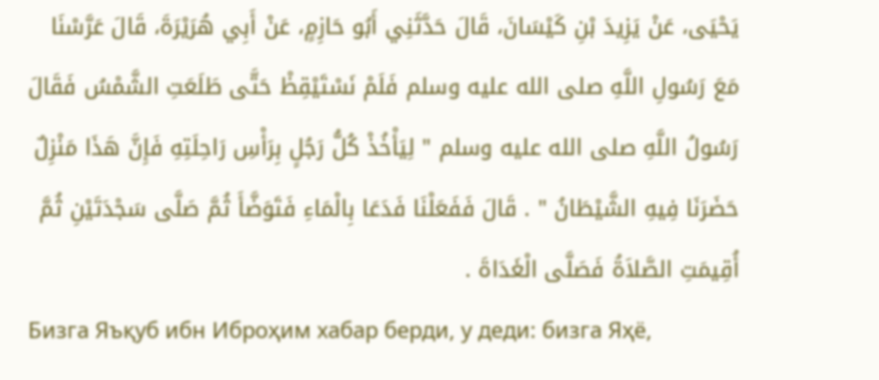يَحْيَى، عَنْ يَزِيدَ بْنِ كَيْسَانَ، قَالَ حَدَّثَنِي أَبُو حَازِمٍ، عَنْ أَبِي هُرَيْرَةَ، قَالَ عَرَّسْنَا مَعَ رَسُولِ اللَّهِ صلى الله عليه وسلم فَلَمْ نَسْتَيْقِظْ حَتَّى طَلَعَتِ الشَّمْسُ فَقَالَ رَسُولُ اللَّهِ صلى الله عليه وسلم " لِيَأْخُذْ كُلُّ رَجُلٍ بِرَأْسِ رَاحِلَتِهِ فَإِنَّ هَذَا مَنْزِلٌ حَضَرَنَا فِيهِ الشَّيْطَانُ " . قَالَ فَفَعَلْنَا فَدَعَا بِالْمَاءِ فَتَوَضَّأَ ثُمَّ صَلَّى سَجْدَتَيْنِ ثُمَّ أُقِيمَتِ الصَّلاَةُ فَصَلَّى الْغَدَاةَ .
Бизга Яъқуб ибн Иброҳим хабар берди, у деди: бизга Яҳё,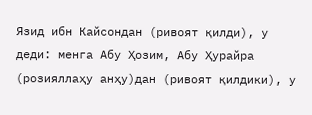Язид ибн Кайсондан (ривоят қилди), у деди: менга Абу Ҳозим, Абу Ҳурайра (розияллаҳу анҳу)дан (ривоят қилдики), у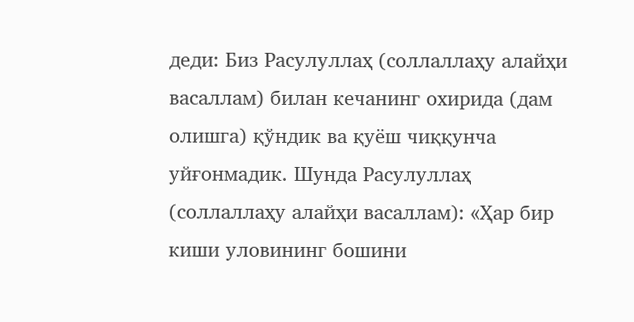деди: Биз Расулуллаҳ (соллаллаҳу алайҳи васаллам) билан кечанинг охирида (дам олишга) қўндик ва қуёш чиққунча уйғонмадик. Шунда Расулуллаҳ (соллаллаҳу алайҳи васаллам): «Ҳар бир киши уловининг бошини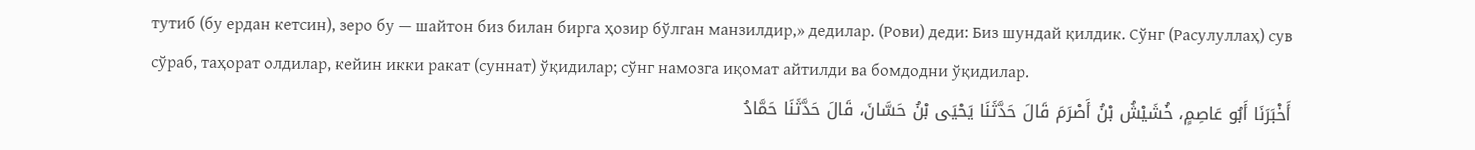тутиб (бу ердан кетсин), зеро бу — шайтон биз билан бирга ҳозир бўлган манзилдир,» дедилар. (Рови) деди: Биз шундай қилдик. Сўнг (Расулуллаҳ) сув сўраб, таҳорат олдилар, кейин икки ракат (суннат) ўқидилар; сўнг намозга иқомат айтилди ва бомдодни ўқидилар.
أَخْبَرَنَا أَبُو عَاصِمٍ، خُشَيْشُ بْنُ أَصْرَمَ قَالَ حَدَّثَنَا يَحْيَى بْنُ حَسَّانَ، قَالَ حَدَّثَنَا حَمَّادُ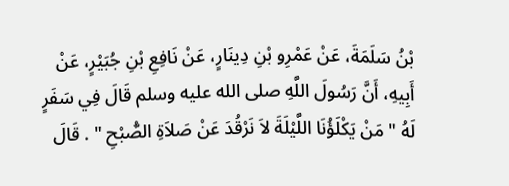بْنُ سَلَمَةَ، عَنْ عَمْرِو بْنِ دِينَارٍ، عَنْ نَافِعِ بْنِ جُبَيْرٍ، عَنْ أَبِيهِ، أَنَّ رَسُولَ اللَّهِ صلى الله عليه وسلم قَالَ فِي سَفَرٍ لَهُ " مَنْ يَكْلَؤُنَا اللَّيْلَةَ لاَ نَرْقُدَ عَنْ صَلاَةِ الصُّبْحِ " . قَالَ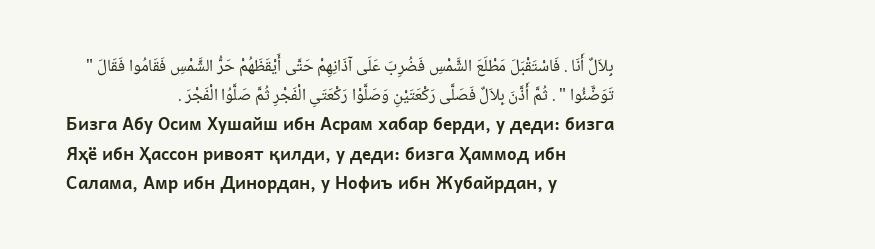بِلاَلٌ أَنَا . فَاسْتَقْبَلَ مَطْلَعَ الشَّمْسِ فَضُرِبَ عَلَى آذَانِهِمْ حَتَّى أَيْقَظَهُمْ حَرُّ الشَّمْسِ فَقَامُوا فَقَالَ " تَوَضَّئُوا " . ثُمَّ أَذَّنَ بِلاَلٌ فَصَلَّى رَكْعَتَيْنِ وَصَلَّوْا رَكْعَتَىِ الْفَجْرِ ثُمَّ صَلَّوُا الْفَجْرَ .
Бизга Абу Осим Хушайш ибн Асрам хабар берди, у деди: бизга Яҳё ибн Ҳассон ривоят қилди, у деди: бизга Ҳаммод ибн Салама, Амр ибн Динордан, у Нофиъ ибн Жубайрдан, у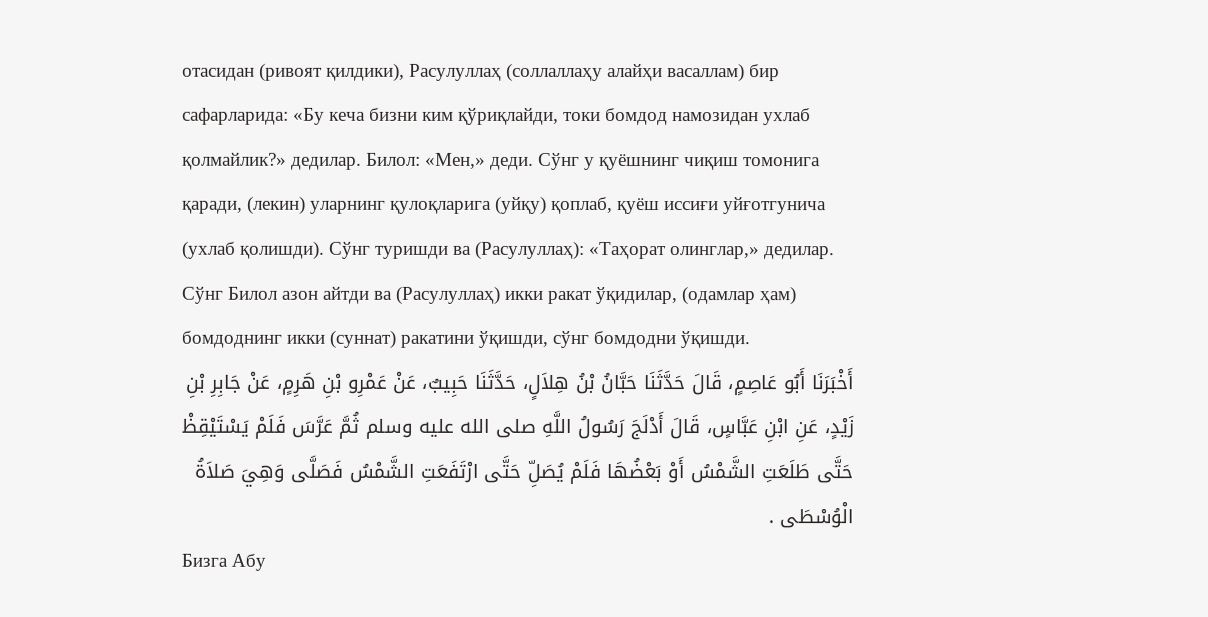отасидан (ривоят қилдики), Расулуллаҳ (соллаллаҳу алайҳи васаллам) бир сафарларида: «Бу кеча бизни ким қўриқлайди, токи бомдод намозидан ухлаб қолмайлик?» дедилар. Билол: «Мен,» деди. Сўнг у қуёшнинг чиқиш томонига қаради, (лекин) уларнинг қулоқларига (уйқу) қоплаб, қуёш иссиғи уйғотгунича (ухлаб қолишди). Сўнг туришди ва (Расулуллаҳ): «Таҳорат олинглар,» дедилар. Сўнг Билол азон айтди ва (Расулуллаҳ) икки ракат ўқидилар, (одамлар ҳам) бомдоднинг икки (суннат) ракатини ўқишди, сўнг бомдодни ўқишди.
أَخْبَرَنَا أَبُو عَاصِمٍ، قَالَ حَدَّثَنَا حَبَّانُ بْنُ هِلاَلٍ، حَدَّثَنَا حَبِيبٌ، عَنْ عَمْرِو بْنِ هَرِمٍ، عَنْ جَابِرِ بْنِ زَيْدٍ، عَنِ ابْنِ عَبَّاسٍ، قَالَ أَدْلَجَ رَسُولُ اللَّهِ صلى الله عليه وسلم ثُمَّ عَرَّسَ فَلَمْ يَسْتَيْقِظْ حَتَّى طَلَعَتِ الشَّمْسُ أَوْ بَعْضُهَا فَلَمْ يُصَلِّ حَتَّى ارْتَفَعَتِ الشَّمْسُ فَصَلَّى وَهِيَ صَلاَةُ الْوُسْطَى .
Бизга Абу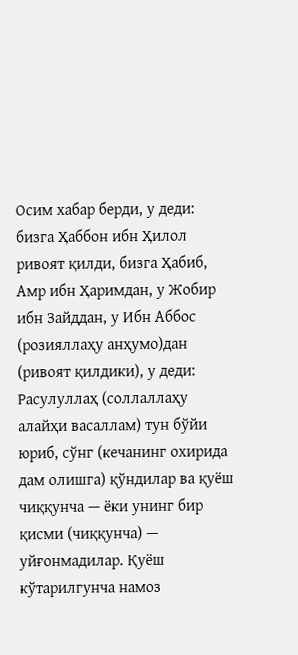Осим хабар берди, у деди: бизга Ҳаббон ибн Ҳилол ривоят қилди, бизга Ҳабиб, Амр ибн Ҳаримдан, у Жобир ибн Зайддан, у Ибн Аббос (розияллаҳу анҳумо)дан (ривоят қилдики), у деди: Расулуллаҳ (соллаллаҳу алайҳи васаллам) тун бўйи юриб, сўнг (кечанинг охирида дам олишга) қўндилар ва қуёш чиққунча — ёки унинг бир қисми (чиққунча) — уйғонмадилар. Қуёш кўтарилгунча намоз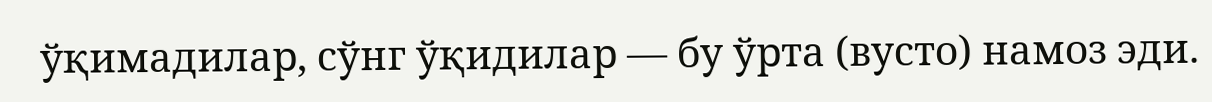ўқимадилар, сўнг ўқидилар — бу ўрта (вусто) намоз эди.